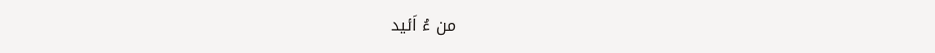من ءُ اَئید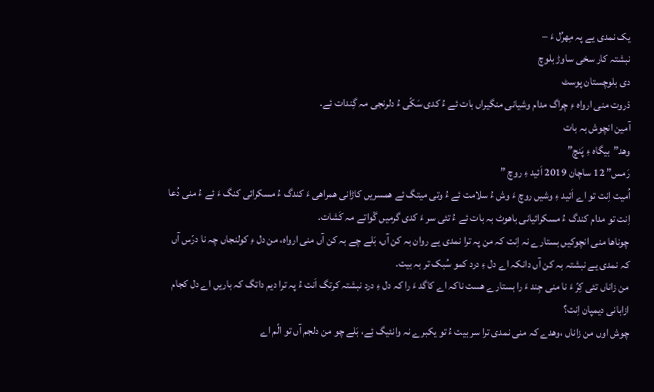یک نمدی یے پہ مِھرُل ءَ –
نبشتہ کار سخی ساوڑ بلوچ
دی بلوچستان پوسٹ
دْروت منی ارواہ ءِ چراگ مدام وشیانی منگیراں بات ئے ءُ کدی سَکّی ءُ دلرنجی مہ گِندات ئے.
آمین انچوش بہ بات
وھد”بیگاہ ءِ پَنچ”
رَمس” 12 ساچان 2019 اَئید ءِ روچ ”
اُمیت اِنت تو اے اَئید ءِ وشیں روچ ءَ وش ءُ سلامت ئے ءُ وتی میتگ ئے ھمسریں کاڑانی ھمراھی ءَ کندگ ءُ مسکرائی کنگ ءَ ئے ءُ منی دُعا اِنت تو مدام کندگ ءُ مسکرائیانی باھوٹ بہ بات ئے ءُ تئی سر ءَ کدی گرمیں گْواتے مہ کَشات.
چوناھا منی انچوکیں بستارے نہ اِنت کہ من پہ ترا نمدی یے روان بہ کن آں، بَلے چے بہ کن آں منی ارواہ، من دل ءِ کولنجاں چہ نا درّس آں کہ نمدی یے نبشتہ بہ کن آں دانکہ اے دل ءِ درد کمو سُبک تر بہ بیت.
من زاناں تئی کِرّ ءَ نا منی جِند ءَ را بستارے ھست ناکہ اے کاگد ءَ را کہ دل ءِ درد نبشتہ کرتگ اَنت ءُ پہ ترا دیم داتگ کہ باریں اے دل کجام ازابانی دیمپان اِنت؟
چوش اوں من زاناں ،وھدے کہ منی نمدی ترا سر بیت ءُ تو یکبرے نہ وانئیگ ئِے، بَلے چو من دلجم آں تو الّم اے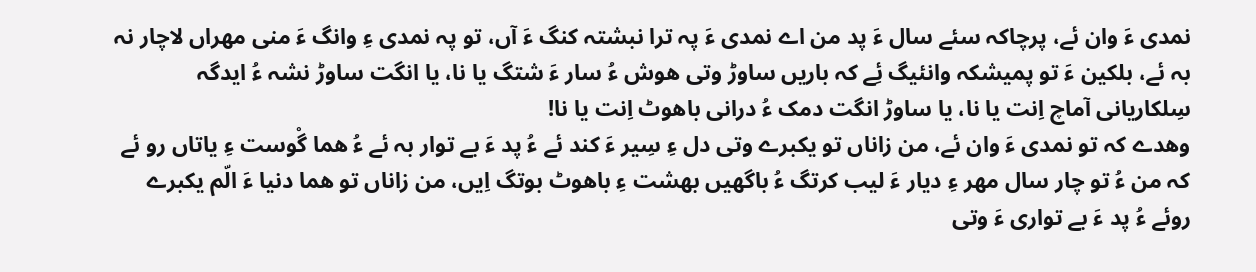نمدی ءَ وان ئے، پرچاکہ سئے سال ءَ پد من اے نمدی ءَ پہ ترا نبشتہ کنگ ءَ آں، تو پہ نمدی ءِ وانگ ءَ منی مھراں لاچار نہ بہ ئے، بلکین ءَ تو پمیشکہ وانئیگ ئِے کہ باریں ساوڑ وتی ھوش ءُ سار ءَ شتگ یا نا، یا انگت ساوڑ نشہ ءُ ایدگہ سِلکاریانی آماچ اِنت یا نا، یا ساوڑ انگت دمک ءُ درانی باھوٹ اِنت یا نا!
وھدے کہ تو نمدی ءَ وان ئے، من زاناں تو یکبرے وتی دل ءِ سِیر ءَ کند ئے ءُ پد ءَ بے توار بہ ئے ءُ ھما گْوست ءِ یاتاں رو ئے کہ من ءُ تو چار سال مھر ءِ دیار ءَ لیب کرتگ ءُ باگھیں بھشت ءِ باھوٹ بوتگ اِیں، من زاناں تو ھما دنیا ءَ الّم یکبرے روئے ءُ پد ءَ بے تواری ءَ وتی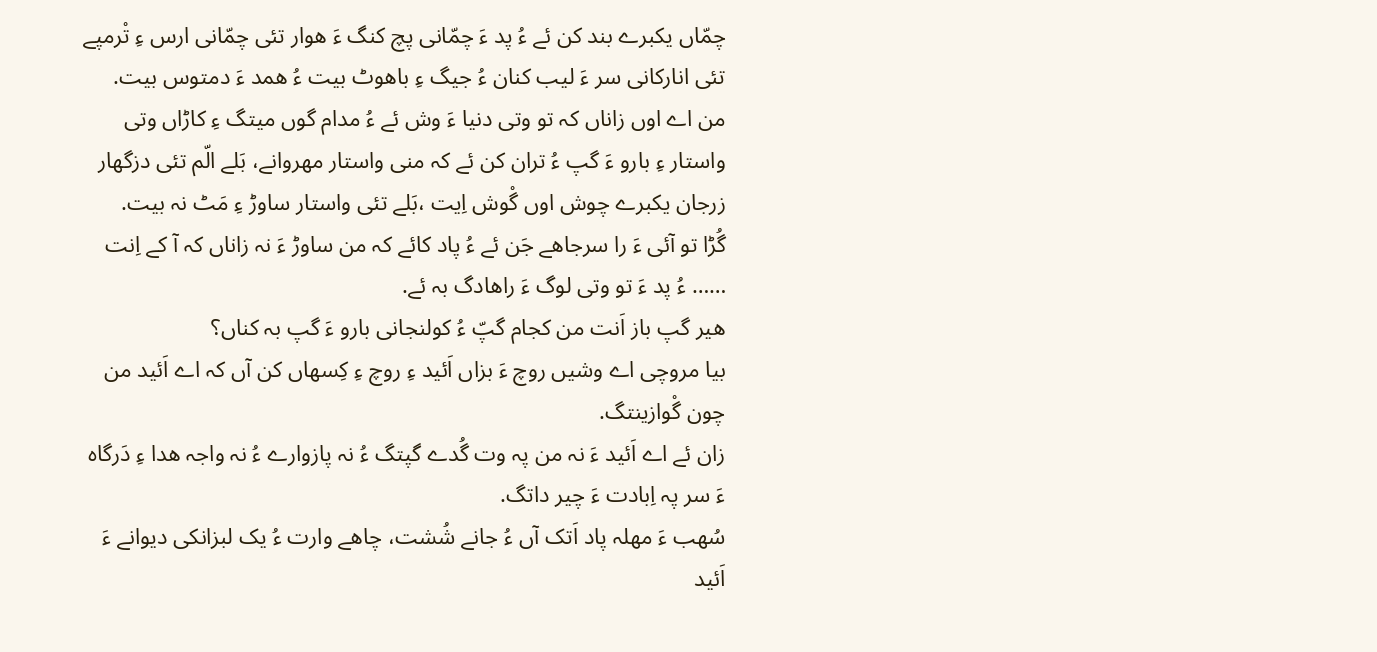چمّاں یکبرے بند کن ئے ءُ پد ءَ چمّانی پچ کنگ ءَ ھوار تئی چمّانی ارس ءِ تْرمپے تئی انارکانی سر ءَ لیب کنان ءُ جیگ ءِ باھوٹ بیت ءُ ھمد ءَ دمتوس بیت.
من اے اوں زاناں کہ تو وتی دنیا ءَ وش ئے ءُ مدام گوں میتگ ءِ کاڑاں وتی واستار ءِ بارو ءَ گپ ءُ تران کن ئے کہ منی واستار مھروانے، بَلے الّم تئی دزگھار زرجان یکبرے چوش اوں گْوش اِیت ،بَلے تئی واستار ساوڑ ءِ مَٹ نہ بیت.
گُڑا تو آئی ءَ را سرجاھے جَن ئے ءُ پاد کائے کہ من ساوڑ ءَ نہ زاناں کہ آ کے اِنت …… ءُ پد ءَ تو وتی لوگ ءَ راھادگ بہ ئے.
ھیر گپ باز اَنت من کجام گپّ ءُ کولنجانی بارو ءَ گپ بہ کناں؟
بیا مروچی اے وشیں روچ ءَ بزاں اَئید ءِ روچ ءِ کِسھاں کن آں کہ اے اَئید من چون گْوازینتگ.
زان ئے اے اَئید ءَ نہ من پہ وت گُدے گپتگ ءُ نہ پازوارے ءُ نہ واجہ ھدا ءِ دَرگاہ ءَ سر پہ اِبادت ءَ چیر داتگ.
سُھب ءَ مھلہ پاد اَتک آں ءُ جانے شُشت، چاھے وارت ءُ یک لبزانکی دیوانے ءَ اَئید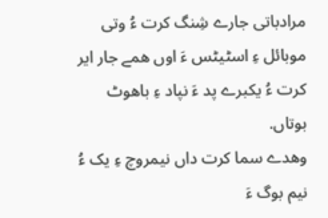مرادباتی جارے شِنگ کرت ءُ وتی موبائل ءِ اسٹیٹس ءَ اوں ھمے جار ایر کرت ءُ یکبرے پد ءَ نپاد ءِ باھوٹ بوتاں.
وھدے سما کرت داں نیمروچ ءِ یک ءُ نیم بوگ ءَ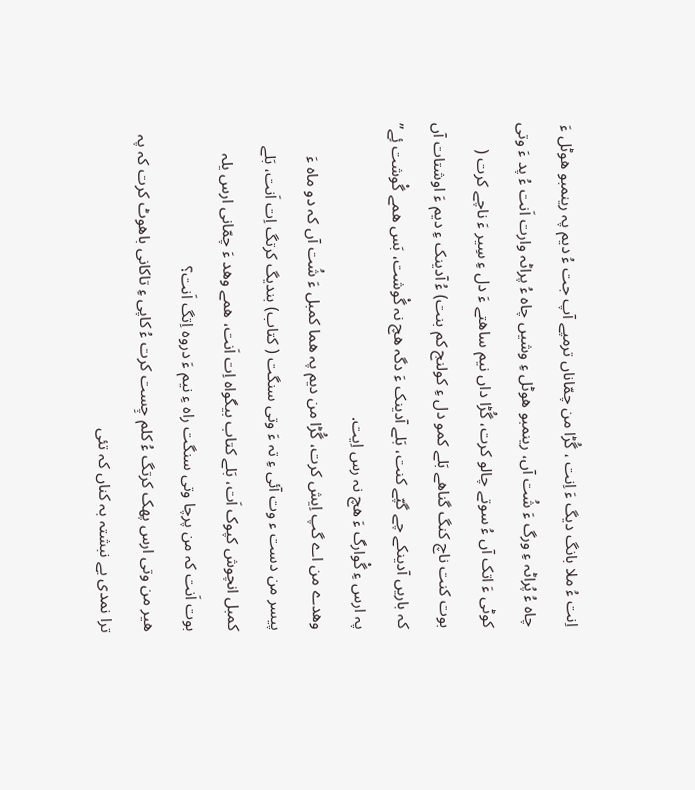اِنت ءُ ملا بانگ دیگ ءَ اِنت ، گُڑا من چمّاناں ترمپے آپ جت ءُ دیم پہ رینمبو ھوٹل ءَ چاہ ءُ پُراٹہ ءِ ورگ ءَ شُت آں، رینمبو ھوٹل ءِ وشیں چاہ ءُ پراٹہ وارت اَنت ءُ پد ءَ وتی کوٹی ءَ اتک آں ءُ سوتے چالو کرت، گُڑا داں نیم ساھتے ءَ دل ءِ سِیر ءَ ناچے کرت ( بوت کنت ناچ کنگ گناھے بَلے کمو دل ءِ کولنج کم بنت) ءُ آدینک ءِ دیم ءَ اوشتات آں کہ باریں آدینکے چے گپّے کنت، بَلے آدینک ءَ دگہ ھچ نہ گْوشت، بَس ھمے گْوشت ئِے” پہ ارس ءِ گْوارگ ءَ ھچ نہ رس اِیت.
وھدے من اے گپ اِیش کرت، گُڑا من دیم پہ ھما کمبل ءَ شُت آں کہ دو ماہ ءَ پیسر من دست ء وت آئی ءِ تہ ءَ وتی سنگت ( کتاب) بندیگ کرتگ اِت اَنت، بَلے کمبل انچوش کپوک اَت، بَلے کتاب بیگواہ اِت اَنت، ھمے وھد ءَ چمّانی ارس یلہ بوت اَنت کہ من پرچا وتی سنگت راہ ءِ نیم ءَ دروہ اِتگ اَنت؟
ھیر من وتی ارس پھک کرتگ ءُ کلم چِست کرت ءُ کاپی ءِ تاکانی باھوٹ کرت کہ پہ ترا نمدی یے نبشتہ بہ کناں کہ تئی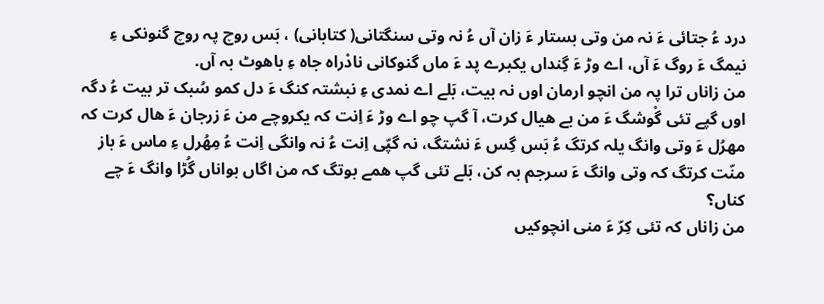درد ءُ جتائی ءَ نہ من وتی بستار ءَ زان آں ءُ نہ وتی سنگتانی( کتابانی) ، بَس روچ پہ روچ گنونکی ءِ نیمگ ءَ روگ ءَ آں، اے وڑ ءَ گِنداں یکبرے پد ءَ ماں گنوکانی نادْراہ جاہ ءِ باھوٹ بہ آں.
من زاناں ترا پہ من انچو ارمان اوں نہ بیت، بَلے اے نمدی ءِ نبشتہ کنگ ءَ دل کمو سُبک تر بیت ءُ دگہ اوں گپے تئی گْوشگ ءَ من بے ھیال کرت، آ گپ چو اے وڑ ءَ اِنت کہ یکروچے من ءَ زرجان ءَ ھال کرت کہ مھرُل ءَ وتی وانگ یلہ کرتگ ءُ بَس گِس ءَ نشتگ، نہ گپّی اِنت ءُ نہ وانگی اِنت ءُ مِھُرل ءِ ماس ءَ باز منّت کرتگ کہ وتی وانگ ءَ سرجم بہ کن، بَلے تئی گپ ھمے بوتگ کہ من اگاں بواناں گُڑا وانگ ءَ چے کناں؟
من زاناں کہ تئی کِرّ ءَ منی انچوکیں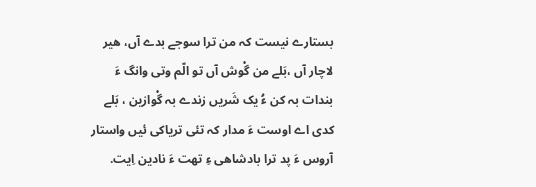بستارے نیست کہ من ترا سوجے بدے آں، ھیر لاچار آں ،بَلے من گْوش آں تو الّم وتی وانگ ءَ بندات بہ کن ءُ یک شَریں زندے بہ گْوازین ، بَلے کدی اے اوست ءَ مدار کہ تئی تریاکی ئیں واستار آروس ءَ پد ترا بادشاھی ءِ تھت ءَ نادین اِیت.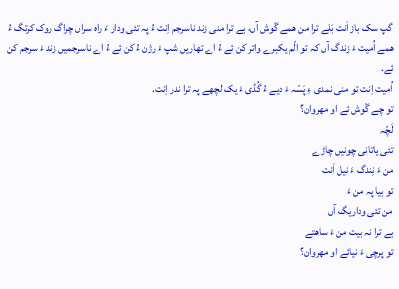گپ سک باز اَنت بَلے ترا من ھمے گْوش آں، بے ترا منی زند ناسرجم اِنت ءُ پہ تئی ودار ءَ راہ سراں چراگ روک کرتگ ءُ ھمے اُمیت ءَ زندگ آں کہ تو الّم یکبرے واتر کن ئے ءُ اے تھاریں شپ ءَ رژن ءُ کن ئے ءُ اے ناسرجمیں زند ءَ سرجم کن ئے.
اُمیت اِنت تو منی نمدی ءِ پَسّہ ءَ دیے ءُ گُڈی ءَ یک لچھے پہ ترا ندر اِنت.
تو چے گْوش ئے او مھروان؟
لَچّہ
تئی یاتانی چونیں چاڑے
من ءَ نِندگ ءَ نیل اَنت
تو بیا پہ من ءَ
من تئی وداریگ آں
بے ترا نہ بیت من ءَ ساھتے
تو پرچی ءَ نیائے او مھروان؟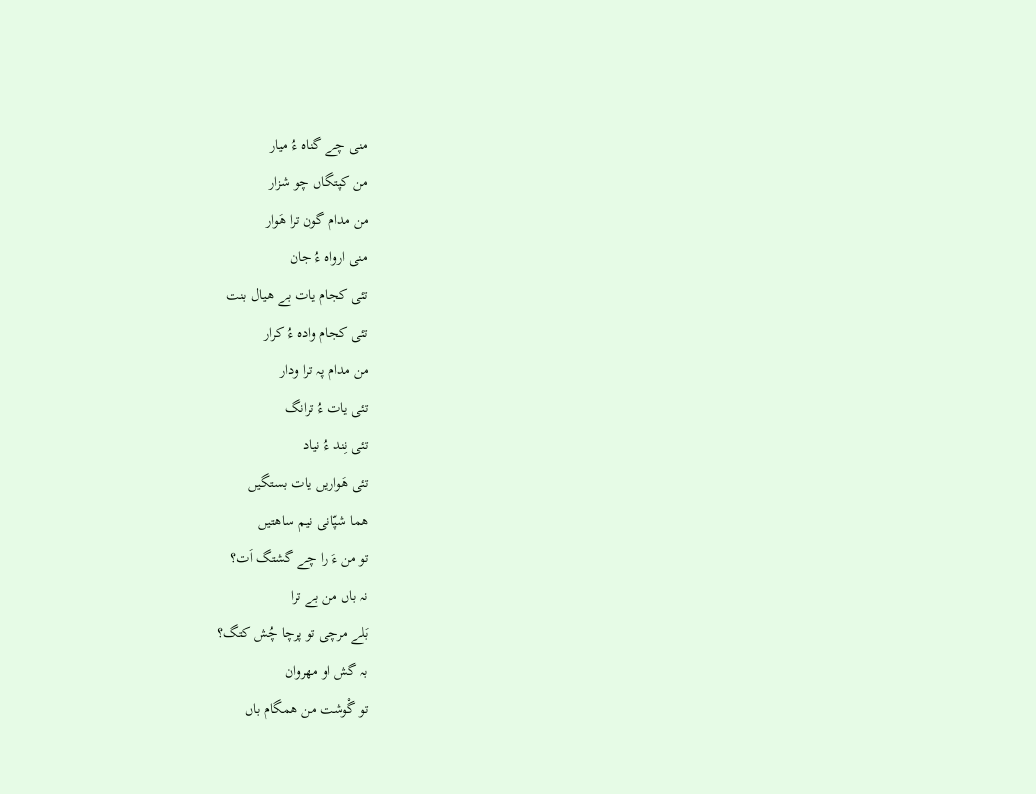منی چے گناہ ءُ میار
من کپتگاں چو شزار
من مدام گون ترا ھَوار
منی ارواہ ءُ جان
تئی کجام یات بے ھیال بنت
تئی کجام وادہ ءُ کرار
من مدام پہ ترا ودار
تئی یات ءُ ترانگ
تئی نِند ءُ نیاد
تئی ھَواریں یات بستگیں
ھما شپّانی نیم ساھتیں
تو من ءَ را چے گشتگ اَت؟
نہ باں من بے ترا
بَلے مرچی تو پرچا چُش کتگ؟
بہ گش او مھروان
تو گْوشت من ھمگام باں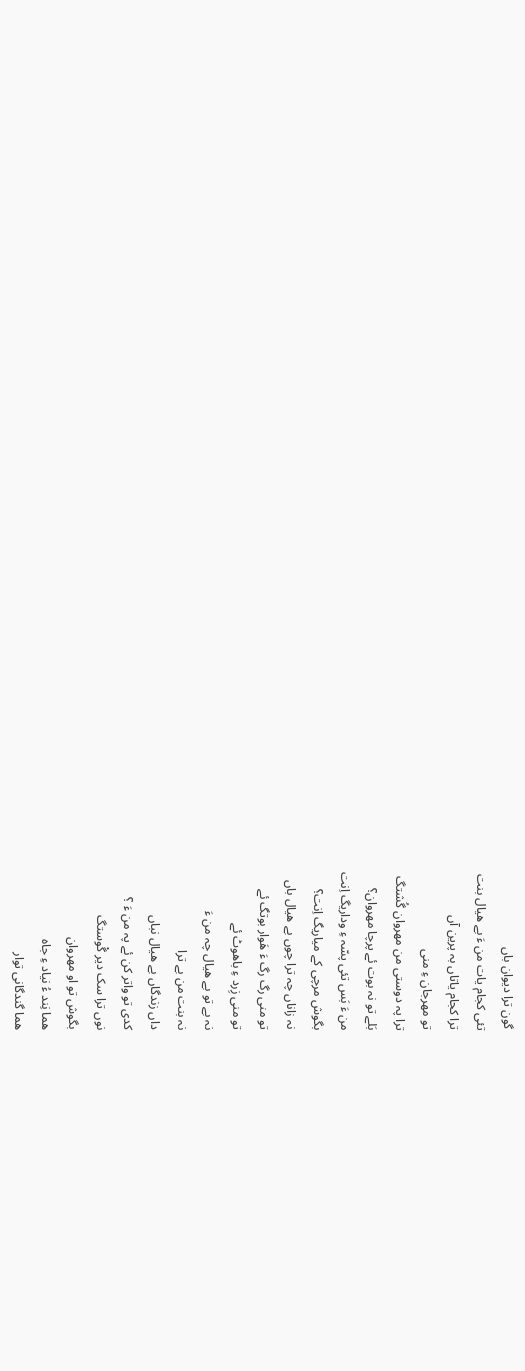گون ترا دیوان باں
تئی کجام یات من ءَ بے ھیال بنت
ترا کجام یاتاں بہ پرین آں
تو مھرجان ءِ منی
ترا پہ دوستی من مھروان گُشتگ
بَلے تو نہ بوت ئے پرچا مھروان؟
من ءَ بَس تئی پسّہ ءِ وداریگ اِنت
بگوش مرچی کے میاریگ اِنت؟
نہ زاناں چہ ترا چوں بے ھیال باں
تو منی رگ رگ ءَ ھَوار بوتگ ئے
تو منی زِرد ءِ باھوٹ ئے
نہ بے تو بے ھیال چہ من ءَ
نہ بنت من بے ترا
داں زندگاں بے ھیال نباں
کدی تو واتر کن ئے پہ من ءَ ؟
نوں ترا سک دیر گْوستگ
بگوش تو او مھروان
ھما نِند ءُ نیاد ءِ جاہ
ھما گندگانی توار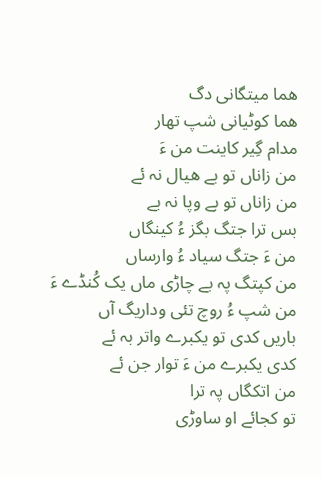ھما میتگانی دگ
ھما کوٹیانی شپ تھار
مدام گِیر کاینت من ءَ
من زاناں تو بے ھیال نہ ئے
من زاناں تو بے وپا نہ بے
بس ترا جتگ بگز ءُ کینگاں
من ءَ جتگ سیاد ءُ وارساں
من کپتگ پہ بے چاڑی ماں یک کُنڈے ءَ
من شپ ءُ روچ تئی وداریگ آں
باریں کدی تو یکبرے واتر بہ ئے
کدی یکبرے من ءَ توار جن ئے
من اتکگاں پہ ترا
تو کجائے او ساوڑی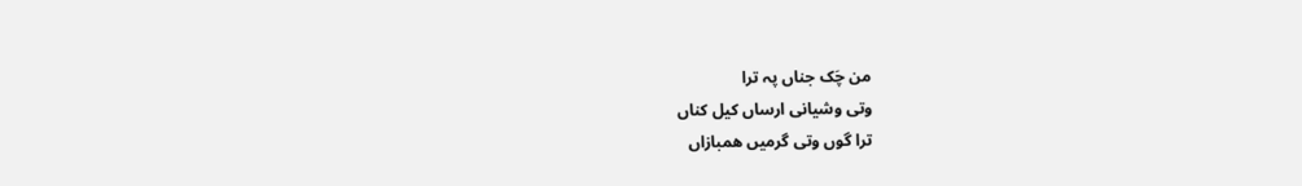من چَک جناں پہ ترا
وتی وشیانی ارساں کیل کناں
ترا گوں وتی گرمیں ھمبازاں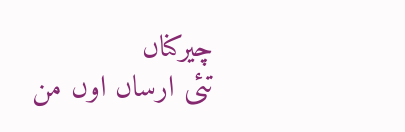چیرکناں
تئی ارساں اوں من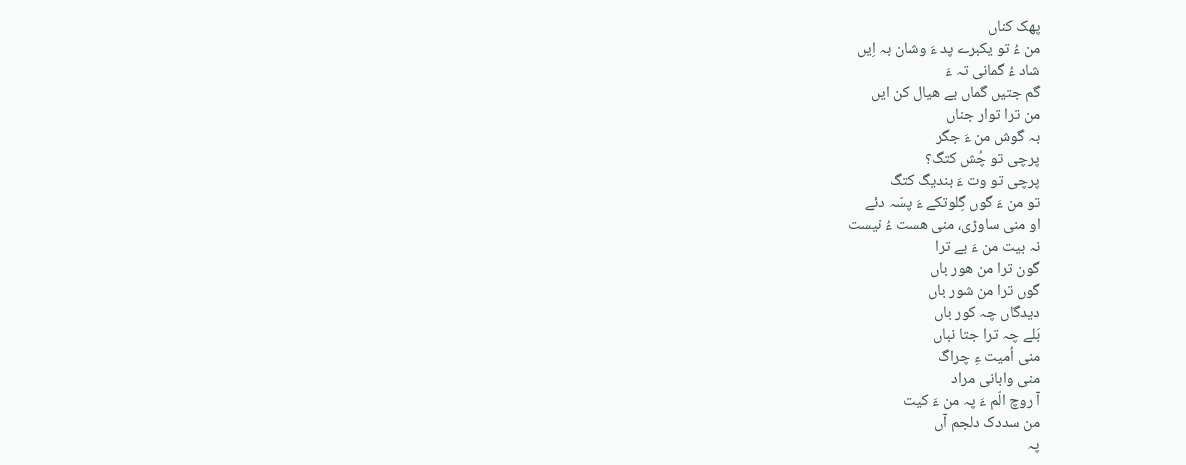پھک کناں
من ءُ تو یکبرے پد ءَ وشان بہ اِیں
شاد ءُ گمانی تہ ءَ
گم جتیں گماں بے ھیال کن ایں
من ترا توار جناں
بہ گوش من ءَ جگر
پرچی تو چُش کتگ؟
پرچی تو وت ءَ بندیگ کتگ
تو من ءَ گوں گِلوتکے ءَ پسّہ دئے
او منی ساوڑی، منی ھست ءُ نیست
نہ بیت من ءَ بے ترا
گون ترا من ھور باں
گوں ترا من شور باں
دیدگاں چہ کور باں
بَلے چہ ترا جتا نباں
منی اُمیت ءِ چراگ
منی وابانی مراد
آ روچ الّم ءَ پہ من ءَ کیت
من سددک دلجم آں
پہ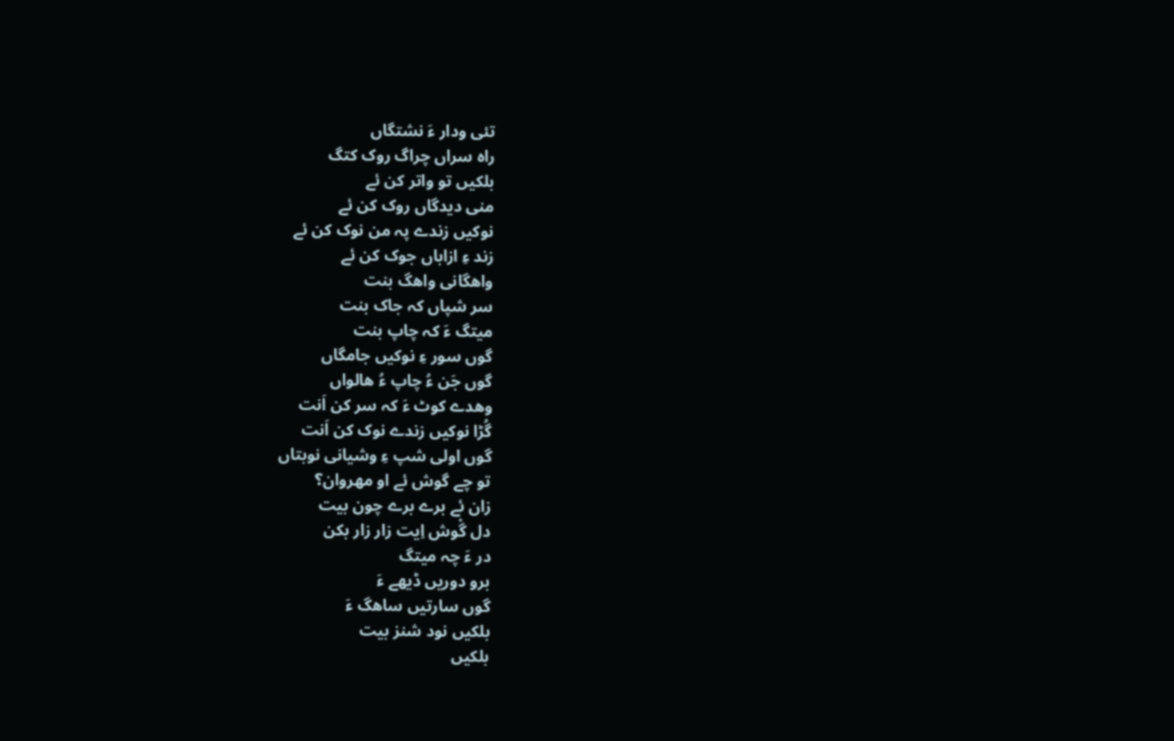تئی ودار ءَ نشتگاں
راہ سراں چراگ روک کتگ
بلکیں تو واتر کن ئے
منی دیدگاں روک کن ئے
نوکیں زندے پہ من نوک کن ئے
زند ءِ ازاباں جوک کن ئے
واھگانی واھگ بنت
سر شپاں کہ جاک بنت
میتگ ءَ کہ چاپ بنت
گوں سور ءِ نوکیں جامگاں
گوں جَن ءُ چاپ ءُ ھالواں
وھدے کوٹ ءَ کہ سر کن اَنت
گُڑا نوکیں زندے نوک کن اَنت
گوں اولی شپ ءِ وشیانی نوبتاں
تو چے گوش ئے او مھروان؟
زان ئے برے برے چون بیت
دل گْوش اِیت زار زار بکن
در ءَ چہ میتگ
برو دوریں ڈیھے ءَ
گوں سارتیں ساھگ ءَ
بلکیں نود شنز بیت
بلکیں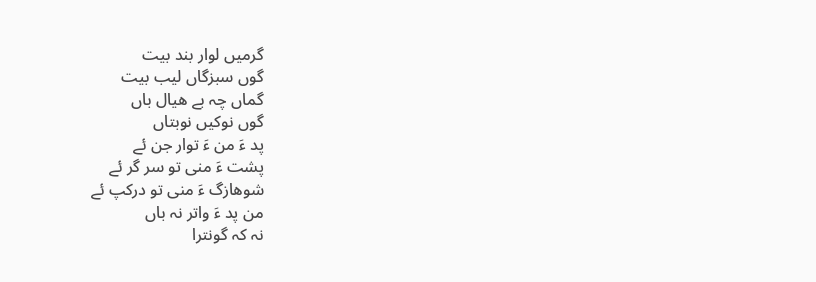گرمیں لوار بند بیت
گوں سبزگاں لیب بیت
گماں چہ بے ھیال باں
گوں نوکیں نوبتاں
پد ءَ من ءَ توار جن ئے
پشت ءَ منی تو سر گر ئے
شوھازگ ءَ منی تو درکپ ئے
من پد ءَ واتر نہ باں
نہ کہ گونترا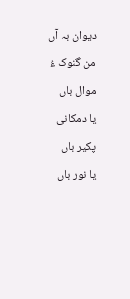دیوان بہ آں
من گنوک ءُ موال باں
یا دمکانی پکیر باں
یا نور باں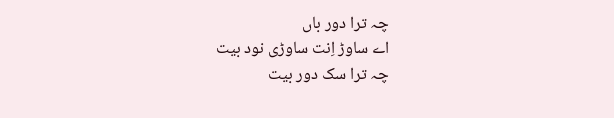چہ ترا دور باں
اے ساوڑ اِنت ساوڑی نود بیت
چہ ترا سک دور بیت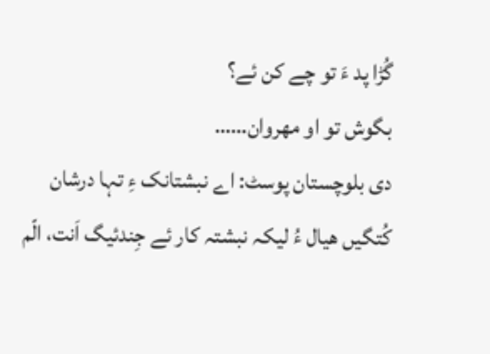گُڑا پد ءَ تو چے کن ئے؟
بگوش تو او مھروان……
دی بلوچستان پوسٹ: اے نبشتانک ءِ تہا درشان کُتگیں ھیال ءُ لیکہ نبشتہ کار ئے جِندئیگ اَنت، الّم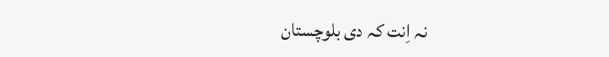نہ اِنت کہ دی بلوچستان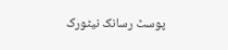پوسٹ رسانک نیٹورک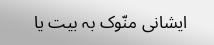ایشانی منّوک بہ بیت یا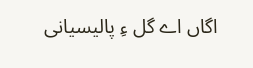اگاں اے گل ءِ پالیسیانی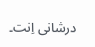درشانی اِنت۔